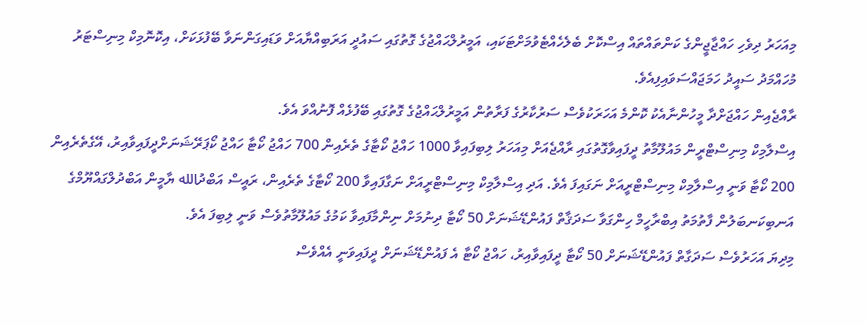މިއަހަރު ދިވެހި ހައްޖާޖީންގެ ކަންތައްތައް އިސްކޮށް ބެލެހެއްޓެވުމަށްޓަކައި، އަމީރުލްޙައްޖުގެ ގޮތުގައި ސައުދީ އަރަބިއްޔާއަށް ވަޑައިގަންނަވާ ބޭފުޅަކަށް، އިކޮނޮމިކް މިނިސްޓަރު މުހައްމަދު ސައީދު ހަމަޖައްސަވައިފިއެވެ.
ރާއްޖެއިން ހައްޖަށްދާ މީހުންނާއެކު ކޮންމެ އަހަރަކުވެސް ސަރުކާރުގެ ފަރާތުން އަމީރުލްޙައްޖުގެ ގޮތުގައި ބޭފުޅެއް ފޮނުއްވަ އެވެ.
އިސްލާމިކް މިނިސްޓްރީން މައުލޫމާތު ދީފައިވާގޮތުގައި ރާއްޖެއަށް މިއަހަރު ލިބިފައިވާ 1000 ހައްޖު ކޯޓާގެ ތެރެއިން 700 ހައްޖު ކޯޓާ ހައްޖު ކޯޕަރޭޝަނަށްދީފައިވާއިރު، އޭގެތެރެއިން 200 ކޯޓާ ވަނީ އިސްލާމިކް މިނިސްޓްރީއަށް ނަގައިފަ އެވެ. އަދި އިސްލާމިކް މިނިސްޓްރީއަށް ނަގާފައިވާ 200 ކޯޓާގެ ތެރެއިން، ރައީސް އަބްދުالله ޔާމީން އަބްދުލްގައްޔޫމްގެ އަނބިކަނބަލުން ފާތުމަތު އިބްރާހީމް ހިންގަވާ ސަދަޤާތް ފައުންޑޭޝަނަށް 50 ކޯޓާ ދިނުމަށް ނިންމާފައިވާ ކަމުގެ މައުލޫމާތުވެސް ވަނީ ލިބިފަ އެވެ.
މިދިޔަ އަހަރުވެސް ސަދަގާތް ފައުންޑޭޝަނަށް 50 ކޯޓާ ދީފައިވާއިރު، ހައްޖު ކޯޓާ އެ ފައުންޑޭޝަނަށް ދީފައިވަނީ އެއްވެސް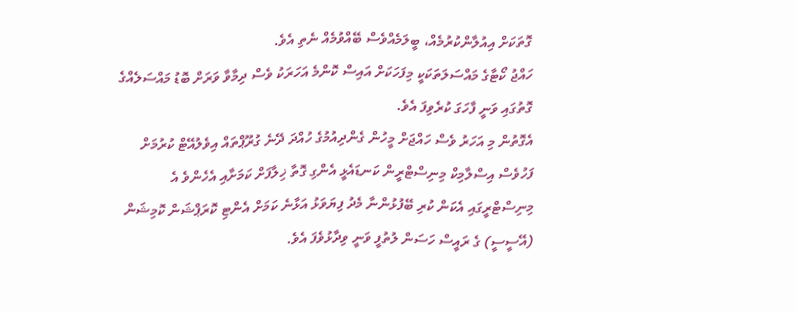ގޮތަކަށް އިއުލާންކުރުމެއް، ބީލަމެއްވެސް ބޭއްވުމެއް ނެތި އެވެ.
ހައްޖު ކޯޓާގެ މައްސަލަތަކަކީ މިފަހަކަށް އައިސް ކޮންމެ އަހަރަކު ވެސް ދިމާވާ ވަރަށް ބޮޑު މައްސަލެއްގެ ގޮތުގައި ވަނީ ފާހަގަ ކުރެވިފަ އެވެ.
އެގޮތުން މި އަހަރު ވެސް ހައްޖަށް މީހުން ގެންދިއުމުގެ ހުއްދަ ދޭނެ ގުރޫޕްތައް އިވެލުއޭޓް ކުރުމަށް ފަހުވެސް އިސްލާމިކް މިނިސްޓްރީން ކަނޑައެޅީ އެންގި ގޮތާ ޚިލާފަށް ކަމަށާއި އެހެންވެ އެ މިނިސްޓްރީގައި އެކަން ކުރި ބޭފުޅުންނާ މެދު ފިޔަވަޅު އަޅާނެ ކަމަށް އެންޓި ކޮރަޕްޝަން ކޮމިޝަން (އޭސީސީ) ގެ ރައީސް ހަސަން ލުތުފީ ވަނީ ވިދާޅުވެފަ އެވެ.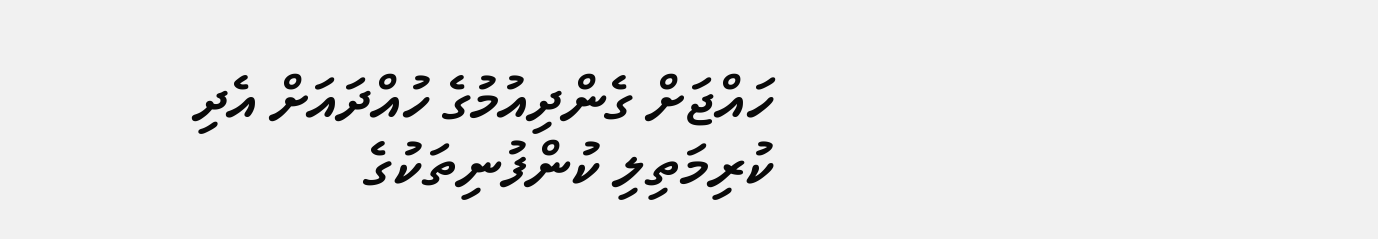ހައްޖަށް ގެންދިއުމުގެ ހުއްދައަށް އެދި ކުރިމަތިލި ކުންފުނިތަކުގެ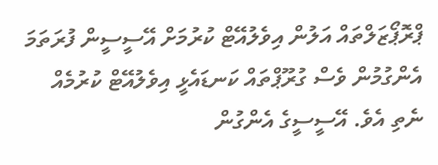ޕްރޮޕޯޒަލްތައް އަލުން އިވެލުއޭޓް ކުރުމަށް އޭސީސީން ފުރަތަމަ އެންގުމުން ވެސް ގުރޫޕްތައް ކަނޑައެޅީ އިވެލުއޭޓް ކުރުމެއް ނެތި އެވެ. އޭސީސީގެ އެންގުން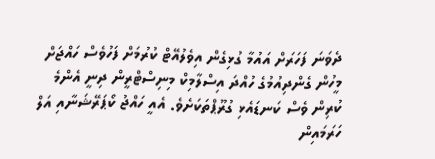ދެވަނަ ފަހަރަށް އައުމާ ގުޅިގެން އިވެލުއޭޓް ކުރުމަށް ފަހުވެސް ހައްޖަށް މީހުން ގެންދިއުމުގެ ހުއްދަ އިސްލާމިކް މިނިސްޓްރީން ދިނީ އެންމެ ކުރިން ވެސް ކަނޑައެޅި ގުރޫޕްތަކަށެވެ. އެއީ ހައްޖު ކޯޕަރޭޝަނާއި އަލް ހަރަމައިން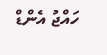ހައްޖު އެންޑް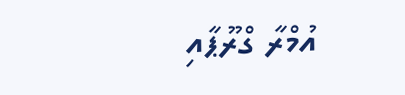އުމްރާ ގްރޫޕާއި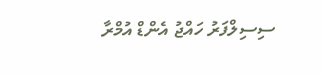ސިސިލްފަރު ހައްޖު އެންޑް އުމްރާ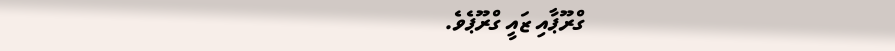ގްރޫޕާއި ޒައީ ގްރޫޕެވެ.